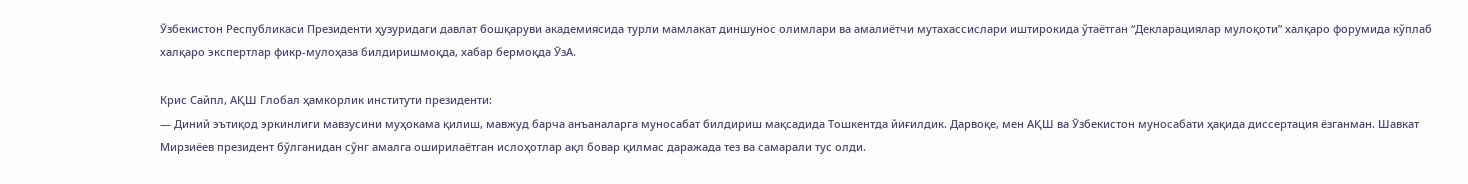Ўзбекистон Республикаси Президенти ҳузуридаги давлат бошқаруви академиясида турли мамлакат диншунос олимлари ва амалиётчи мутахассислари иштирокида ўтаётган “Декларациялар мулоқоти” халқаро форумида кўплаб халқаро экспертлар фикр-мулоҳаза билдиришмоқда, хабар бермоқда ЎзА.

Крис Сайпл, АҚШ Глобал ҳамкорлик институти президенти:
— Диний эътиқод эркинлиги мавзусини муҳокама қилиш, мавжуд барча анъаналарга муносабат билдириш мақсадида Тошкентда йиғилдик. Дарвоқе, мен AҚШ ва Ўзбекистон муносабати ҳақида диссертация ёзганман. Шавкат Мирзиёев президент бўлганидан сўнг амалга оширилаётган ислоҳотлар ақл бовар қилмас даражада тез ва самарали тус олди.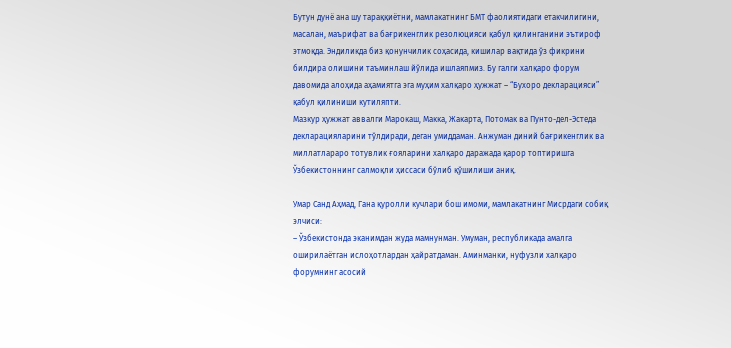Бутун дунё ана шу тараққиётни, мамлакатнинг БМТ фаолиятидаги етакчилигини, масалан, маърифат ва бағрикенглик резолюцияси қабул қилинганини эътироф этмоқда. Эндиликда биз қонунчилик соҳасида, кишилар вақтида ўз фикрини билдира олишини таъминлаш йўлида ишлаяпмиз. Бу галги халқаро форум давомида алоҳида аҳамиятга эга муҳим халқаро ҳужжат – “Бухоро декларацияси” қабул қилиниши кутиляпти.
Мазкур ҳужжат аввалги Марокаш, Макка, Жакарта, Потомак ва Пунто-дел-Эстеда декларацияларини тўлдиради, деган умиддаман. Анжуман диний бағрикенглик ва миллатлараро тотувлик ғояларини халқаро даражада қарор топтиришга Ўзбекистоннинг салмоқли ҳиссаси бўлиб қўшилиши аниқ.

Умар Санд Аҳмад, Гана қуролли кучлари бош имоми, мамлакатнинг Мисрдаги собиқ элчиси:
– Ўзбекистонда эканимдан жуда мамнунман. Умуман, республикада амалга оширилаётган ислоҳотлардан ҳайратдаман. Аминманки, нуфузли халқаро форумнинг асосий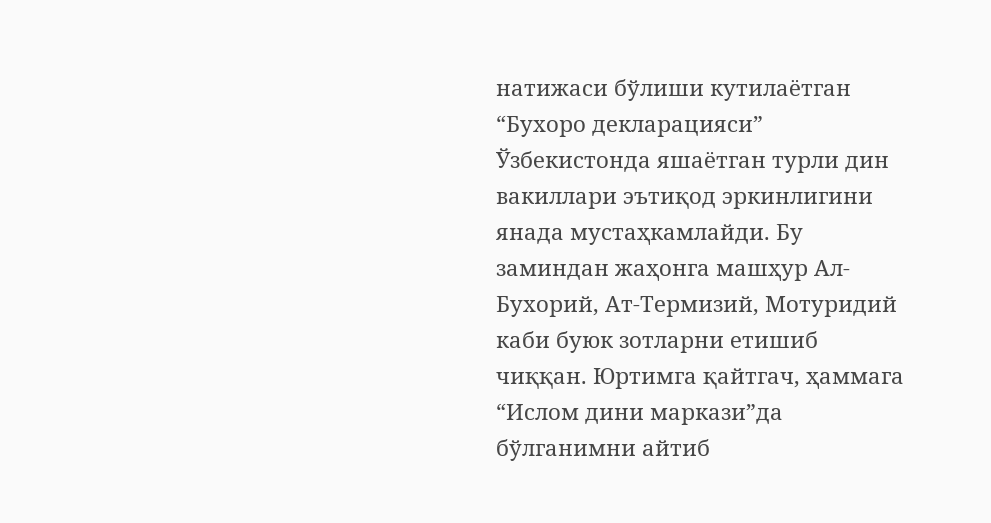натижаси бўлиши кутилаётган “Бухоро декларацияси” Ўзбекистонда яшаётган турли дин вакиллари эътиқод эркинлигини янада мустаҳкамлайди. Бу заминдан жаҳонга машҳур Ал-Бухорий, Ат-Термизий, Мотуридий каби буюк зотларни етишиб чиққан. Юртимга қайтгач, ҳаммага “Ислом дини маркази”да бўлганимни айтиб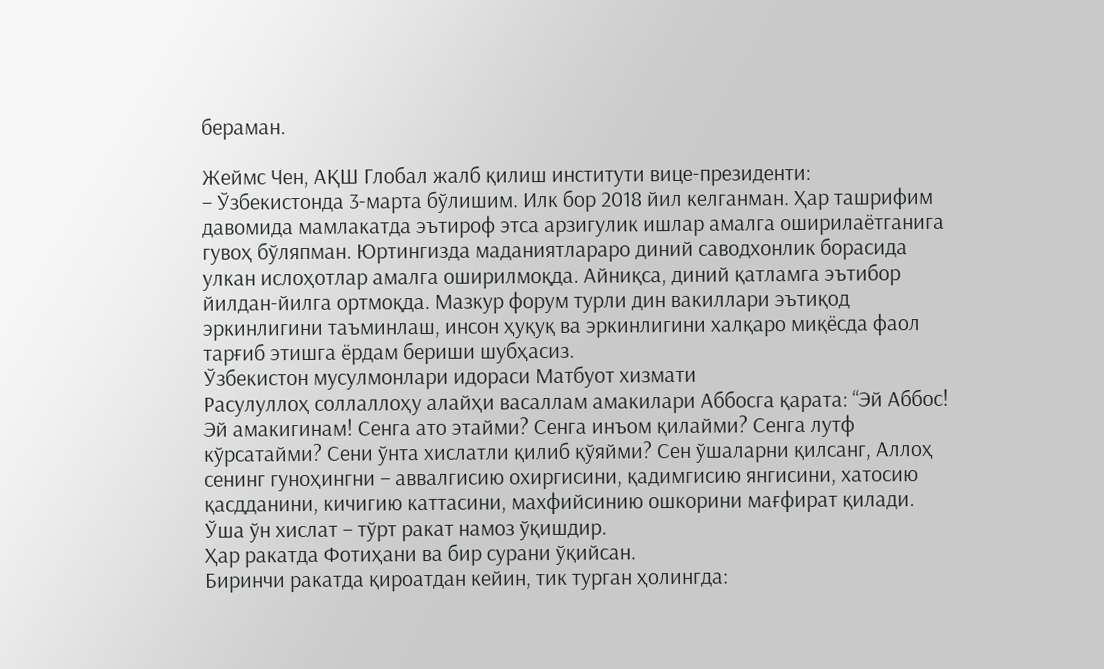бераман.

Жеймс Чен, АҚШ Глобал жалб қилиш институти вице-президенти:
– Ўзбекистонда 3-марта бўлишим. Илк бор 2018 йил келганман. Ҳар ташрифим давомида мамлакатда эътироф этса арзигулик ишлар амалга оширилаётганига гувоҳ бўляпман. Юртингизда маданиятлараро диний саводхонлик борасида улкан ислоҳотлар амалга оширилмоқда. Айниқса, диний қатламга эътибор йилдан-йилга ортмоқда. Мазкур форум турли дин вакиллари эътиқод эркинлигини таъминлаш, инсон ҳуқуқ ва эркинлигини халқаро миқёсда фаол тарғиб этишга ёрдам бериши шубҳасиз.
Ўзбекистон мусулмонлари идораси Матбуот хизмати
Расулуллоҳ соллаллоҳу алайҳи васаллам амакилари Аббосга қарата: “Эй Аббос! Эй амакигинам! Сенга ато этайми? Сенга инъом қилайми? Сенга лутф кўрсатайми? Сени ўнта хислатли қилиб қўяйми? Сен ўшаларни қилсанг, Аллоҳ сенинг гуноҳингни – аввалгисию охиргисини, қадимгисию янгисини, хатосию қасдданини, кичигию каттасини, махфийсинию ошкорини мағфират қилади. Ўша ўн хислат – тўрт ракат намоз ўқишдир.
Ҳар ракатда Фотиҳани ва бир сурани ўқийсан.
Биринчи ракатда қироатдан кейин, тик турган ҳолингда: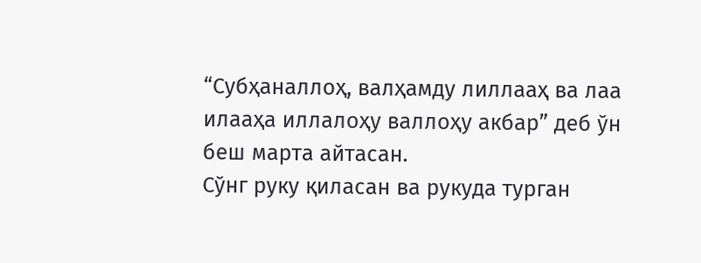“Субҳаналлоҳ, валҳамду лиллааҳ ва лаа илааҳа иллалоҳу валлоҳу акбар” деб ўн беш марта айтасан.
Сўнг руку қиласан ва рукуда турган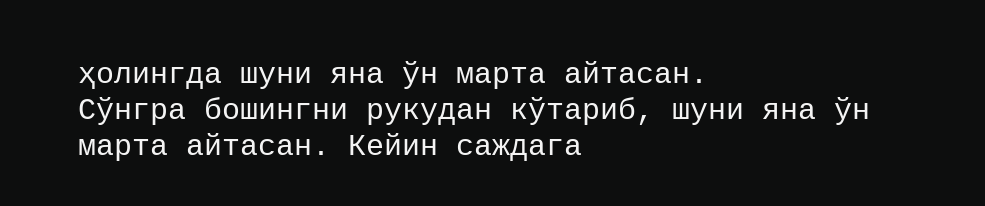ҳолингда шуни яна ўн марта айтасан.
Сўнгра бошингни рукудан кўтариб, шуни яна ўн марта айтасан. Кейин саждага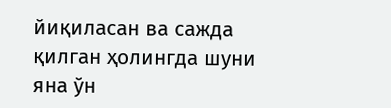йиқиласан ва сажда қилган ҳолингда шуни яна ўн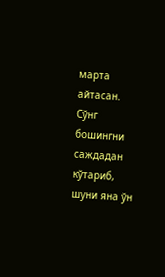марта айтасан.
Сўнг бошингни саждадан кўтариб, шуни яна ўн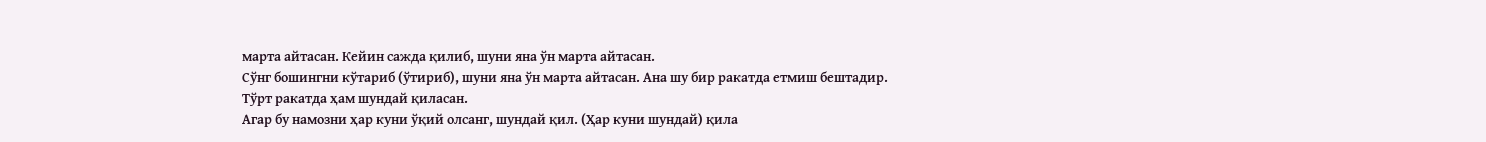марта айтасан. Кейин сажда қилиб, шуни яна ўн марта айтасан.
Сўнг бошингни кўтариб (ўтириб), шуни яна ўн марта айтасан. Ана шу бир ракатда етмиш бештадир. Тўрт ракатда ҳам шундай қиласан.
Агар бу намозни ҳар куни ўқий олсанг, шундай қил. (Ҳар куни шундай) қила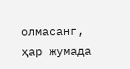олмасанг, ҳар жумада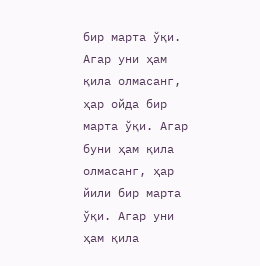бир марта ўқи. Агар уни ҳам қила олмасанг, ҳар ойда бир марта ўқи. Агар буни ҳам қила олмасанг, ҳар йили бир марта ўқи. Агар уни ҳам қила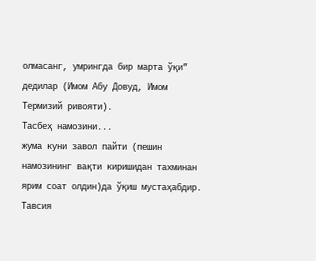олмасанг, умрингда бир марта ўқи” дедилар (Имом Абу Довуд, Имом Термизий ривояти).
Тасбеҳ намозини...
жума куни завол пайти (пешин намозининг вақти киришидан тахминан ярим соат олдин)да ўқиш мустаҳабдир.
Тавсия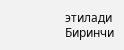этилади
Биринчи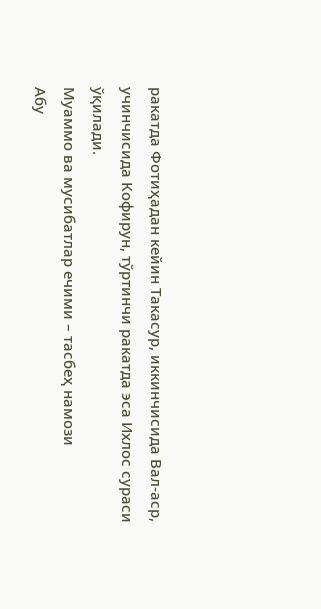ракатда Фотиҳадан кейин Такасур, иккинчисида Вал-аср, учинчисида Кофирун, тўртинчи ракатда эса Ихлос сураси ўқилади.
Муаммо ва мусибатлар ечими – тасбеҳ намози
Абу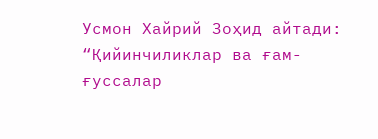Усмон Хайрий Зоҳид айтади: “Қийинчиликлар ва ғам-ғуссалар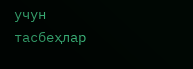учун тасбеҳлар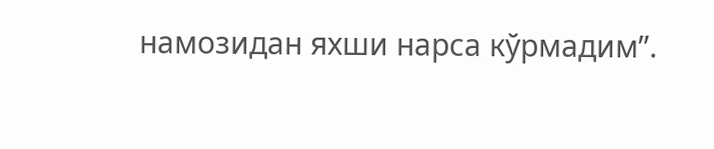намозидан яхши нарса кўрмадим”.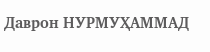Даврон НУРМУҲАММАД